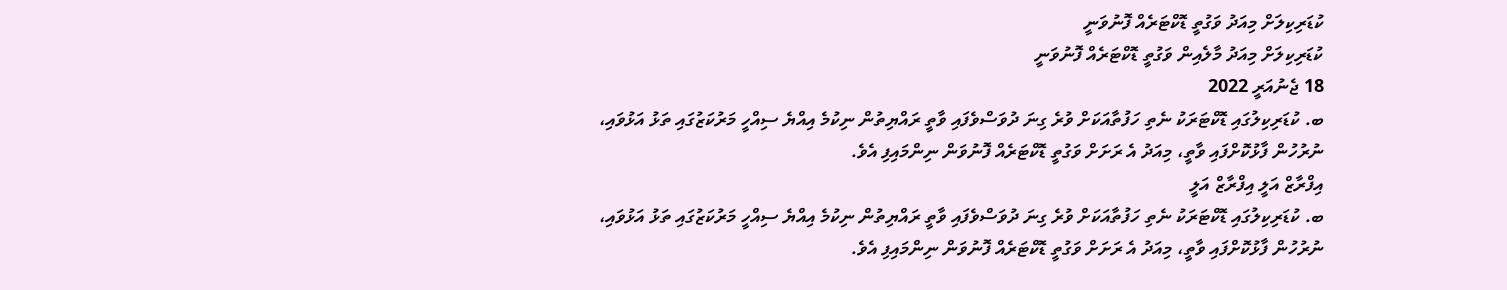ކުޑަރިކިލަށް މިއަދު ވަގުތީ ޑޮކްޓަރެއް ފޮނުވަނީ
ކުޑަރިކިލަށް މިއަދު މާލެއިން ވަގުތީ ޑޮކްޓަރެއް ފޮނުވަނީ
18 ޖެނުއަރީ 2022
ބ. ކުޑަރިކިލުގައި ޑޮކްޓަރަކު ނެތި ހަފުތާއަކަށް ވުރެ ގިނަ ދުވަސްވެފައި ވާތީ ރައްޔިތުން ނިކުމެ އިއްޔެ ސިއްހީ މަރުކަޒުގައި ތަޅު އަޅުވައި، ނުރުހުން ފާޅުކޮށްފައި ވާތީ، މިއަދު އެ ރަށަށް ވަގުތީ ޑޮކްޓަރެއް ފޮނުވަން ނިންމައިފި އެވެ.
އިފްރާޒް އަލީ އިފްރާޒް އަލީ
ބ. ކުޑަރިކިލުގައި ޑޮކްޓަރަކު ނެތި ހަފުތާއަކަށް ވުރެ ގިނަ ދުވަސްވެފައި ވާތީ ރައްޔިތުން ނިކުމެ އިއްޔެ ސިއްހީ މަރުކަޒުގައި ތަޅު އަޅުވައި، ނުރުހުން ފާޅުކޮށްފައި ވާތީ، މިއަދު އެ ރަށަށް ވަގުތީ ޑޮކްޓަރެއް ފޮނުވަން ނިންމައިފި އެވެ.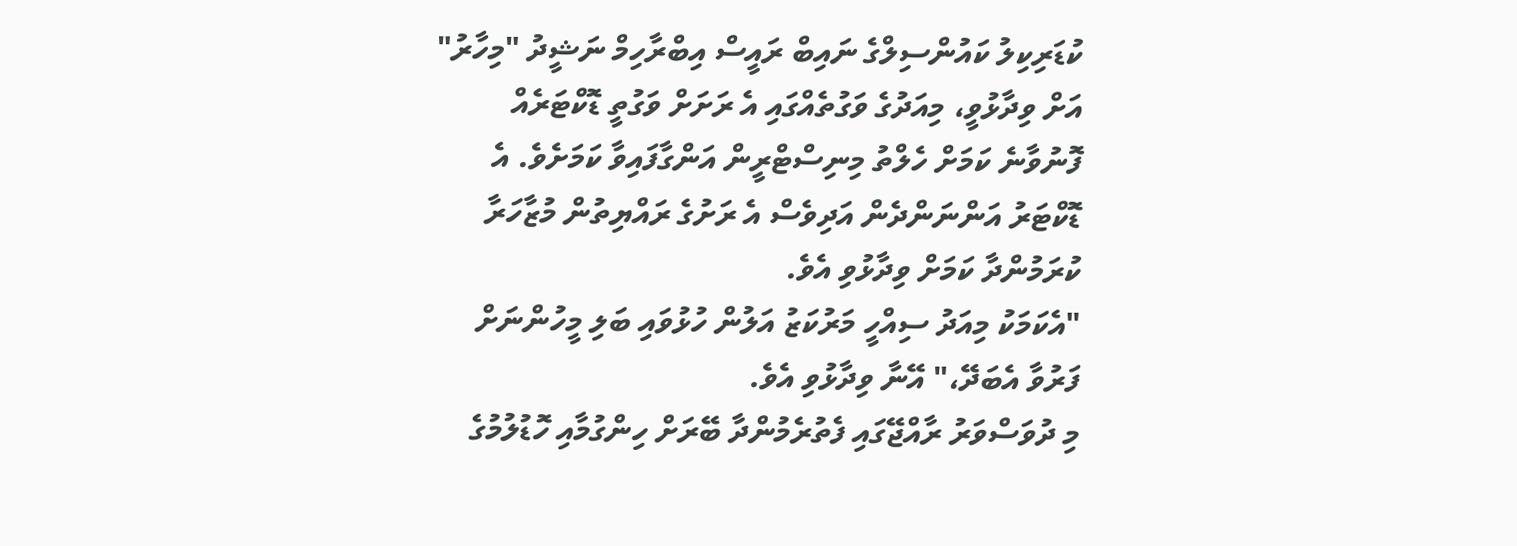ކުޑަރިކިލު ކައުންސިލްގެ ނައިބް ރައީސް އިބްރާހިމް ނަޝީދު "މިހާރު" އަށް ވިދާޅުވީ، މިއަދުގެ ވަގުތެއްގައި އެ ރަށަށް ވަގުތީ ޑޮކްޓަރެއް ފޮނުވާނެ ކަމަށް ހެލްތު މިނިސްޓްރީން އަންގާފައިވާ ކަމަށެވެ. އެ ޑޮކްޓަރު އަންނަންދެން އަދިވެސް އެ ރަށުގެ ރައްޔިތުން މުޒާހަރާ ކުރަމުންދާ ކަމަށް ވިދާޅުވި އެވެ.
"އެކަމަކު މިއަދު ސިއްހީ މަރުކަޒު އަލުން ހުޅުވައި ބަލި މީހުންނަށް ފަރުވާ އެބަދޭ،" އޭނާ ވިދާޅުވި އެވެ.
މި ދުވަސްވަރު ރާއްޖޭގައި ފެތުރެމުންދާ ބޭރަށް ހިންގުމާއި ހޮޑުލުމުގެ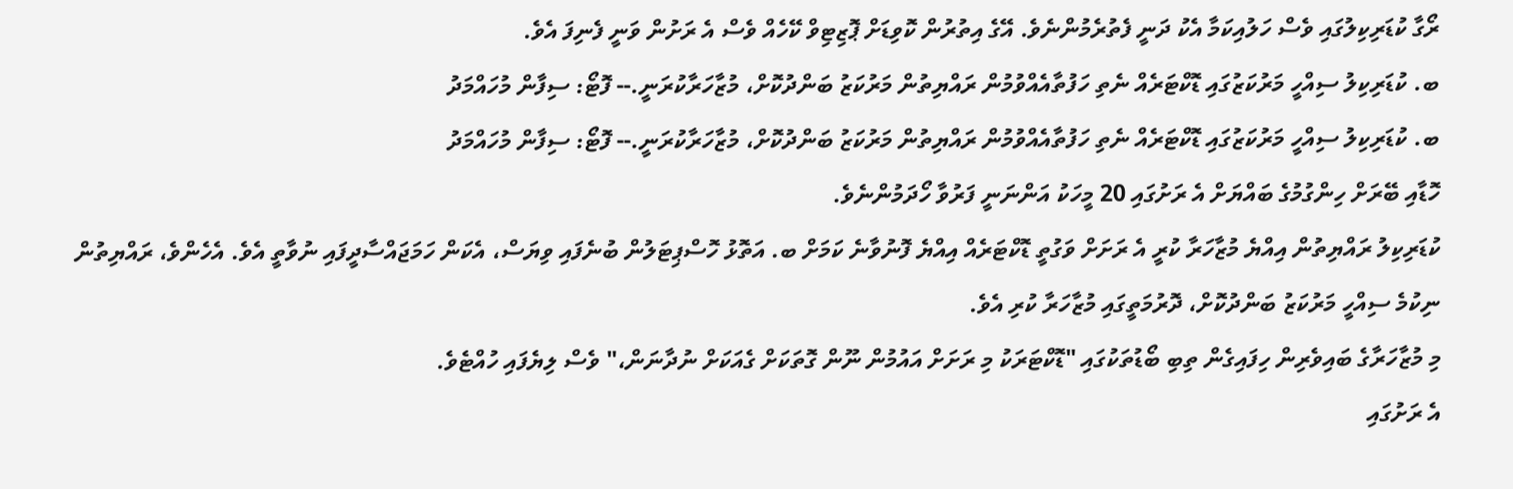ރޯގާ ކުޑަރިކިލުގައި ވެސް ހަލުއިކަމާ އެކު ދަނީ ފެތުރެމުންނެވެ. އޭގެ އިތުރުން ކޮވިޑަށް ޕޮޒިޓިވް ކޭހެއް ވެސް އެ ރަށުން ވަނީ ފެނިފަ އެވެ.
ބ. ކުޑަރިކިލު ސިއްހީ މަރުކަޒުގައި ޑޮކްޓަރެއް ނެތި ހަފުތާއެއްވުމުން ރައްޔިތުން މަރުކަޒު ބަންދުކޮށް، މުޒާހަރާކުރަނީ.-- ފޮޓޯ: ސިފާން މުހައްމަދު
ބ. ކުޑަރިކިލު ސިއްހީ މަރުކަޒުގައި ޑޮކްޓަރެއް ނެތި ހަފުތާއެއްވުމުން ރައްޔިތުން މަރުކަޒު ބަންދުކޮށް، މުޒާހަރާކުރަނީ.-- ފޮޓޯ: ސިފާން މުހައްމަދު
ހޮޑާއި ބޭރަށް ހިންގުމުގެ ބައްޔަށް އެ ރަށުގައި 20 މީހަކު އަންނަނީ ފަރުވާ ހޯދަމުންނެވެ.
ކުޑަރިކިލު ރައްޔިތުން އިއްޔެ މުޒާހަރާ ކުރީ އެ ރަށަށް ވަގުތީ ޑޮކްޓަރެއް އިއްޔެ ފޮނުވާނެ ކަމަށް ބ. އަތޮޅު ހޮސްޕިޓަލުން ބުނެފައި ވިޔަސް، އެކަން ހަމަޖައްސާދީފައި ނުވާތީ އެވެ. އެހެންވެ، ރައްޔިތުން ނިކުމެ ސިއްހީ މަރުކަޒު ބަންދުކޮށް، ދޮރުމަތީގައި މުޒާހަރާ ކުރި އެވެ.
މި މުޒާހަރާގެ ބައިވެރިން ހިފައިގެން ތިބި ބޯޑުތަކުގައި "ޑޮކްޓަރަކު މި ރަށަށް އައުމުން ނޫން ގޮތަކަށް ގެއަކަށް ނުދާނަން،" ވެސް ލިޔެފައި ހުއްޓެވެ.
އެ ރަށުގައި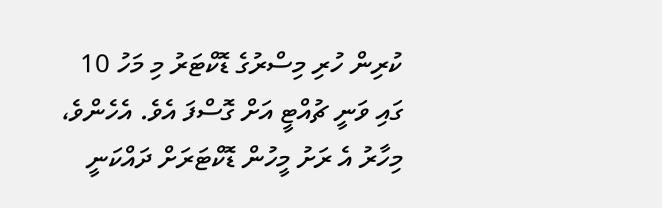ކުރިން ހުރި މިސްރުގެ ޑޮކްޓަރު މި މަހު 10 ގައި ވަނީ ޗުއްޓީ އަށް ގޮސްފަ އެވެ. އެހެންވެ، މިހާރު އެ ރަށު މީހުން ޑޮކްޓަރަށް ދައްކަނީ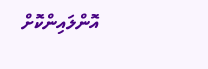އޮންލައިންކޮށް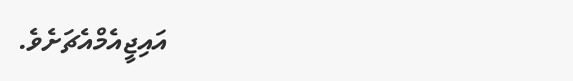އައިޖީއެމްއެޗަށެވެ.